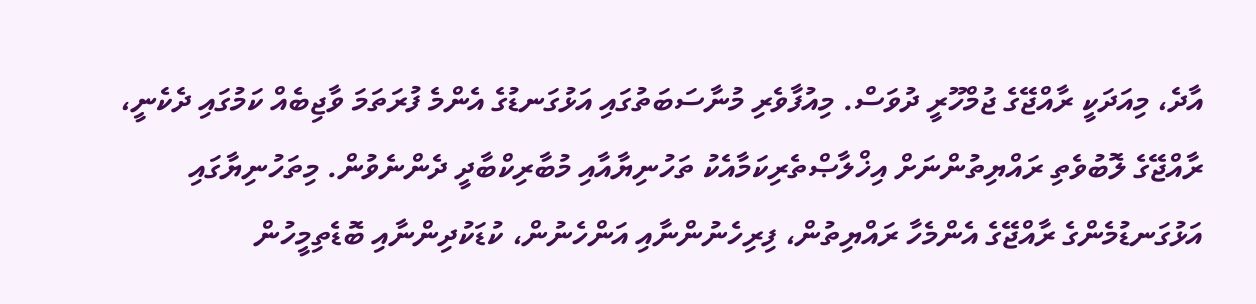އާދެ، މިއަދަކީ ރާއްޖޭގެ ޖުމްހޫރީ ދުވަސް. މިއުފާވެރި މުނާސަބަތުގައި އަޅުގަނޑުގެ އެންމެ ފުރަތަމަ ވާޖިބެއް ކަމުގައި ދެކެނީ، ރާއްޖޭގެ ލޮބުވެތި ރައްޔިތުންނަށް އިޚްލާޞްތެރިކަމާއެކު ތަހުނިޔާއާއި މުބާރިކްބާދީ ދެންނެވުން. މިތަހުނިޔާގައި އަޅުގަނޑުމެންގެ ރާއްޖޭގެ އެންމެހާ ރައްޔިތުން، ފިރިހެނުންނާއި އަންހެނުން، ކުޑަކުދިންނާއި ބޮޑެތިމީހުން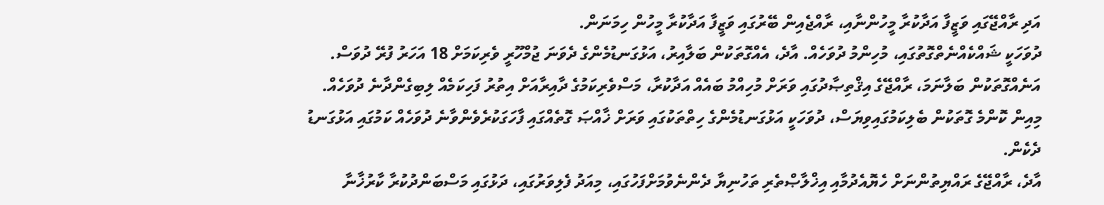އަދި ރާއްޖޭގައި ވަޒީފާ އަދާކުރާ މީހުންނާއި، ރާއްޖެއިން ބޭރުގައި ވަޒީފާ އަދާކުރާ މީހުން ހިމަނަން.
ދުވަހަކީ ޝައްކެއްނެތްގޮތުގައި، މުހިންމު ދުވަހެއް. އާދެ، އެއްގޮތަކުން ބަލާއިރު، އަޅުގަނޑުމެންގެ ދެވަނަ ޖުމްހޫރީ ވެރިކަމަށް 18 އަހަރު ފުރޭ ދުވަސް. އަނެއްގޮތަކުން ބަލާނަމަ، ރާއްޖޭގެ އިޤްތިޞާދުގައި ވަރަށް މުހިއްމު ބައެއް އަދާކުރާ، މަސްވެރިކަމުގެ ދާއިރާއަށް އިތުރު ފަހިކަމެއް ލިބިގެންދާނެ ދުވަހެއް. މިއިން ކޮންމެ ގޮތަކުން ބެލިކަމުގައިވިޔަސް، ދުވަހަކީ އަޅުގަނޑުމެންގެ ހިތްތަކުގައި ވަރަށް ޚާއްޞަ ގޮތެއްގައި ފާހަގަކުރެވެންވާނެ ދުވަހެއް ކަމުގައި އަޅުގަނޑު ދެކެން.
އާދެ، ރާއްޖޭގެ ރައްޔިތުންނަށް ހެޔޮއެދުމާއި އިޚްލާޞްތެރި ތަހުނިޔާ ދެންނެވުމަށްފަހުގައި، މިއަދު ފެލިވަރުގައި، ދަޅުގައި މަސްބަންދުކުރާ ކާރުޚާނާ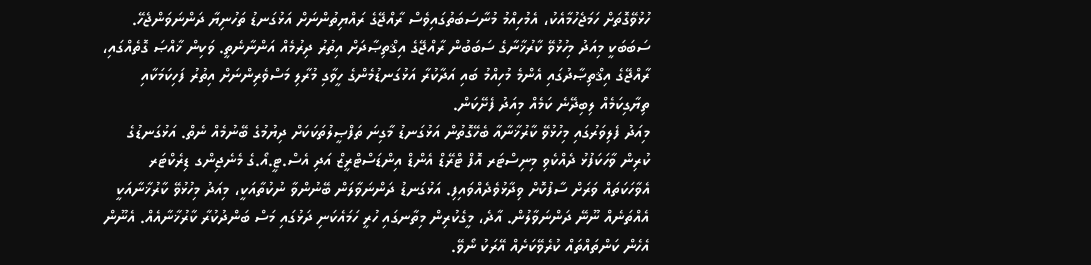ހުޅުވޭގޮތަށް ހަމަޖެހުމާއެކު، އެމުހިއްމު މުނާސަބަތުގައިވެސް ރާއްޖޭގެ ރައްޔިތުންނަށް އަޅުގަނޑު ތަހުނިޔާ ދަންނަވަންޖެހޭ. ސަބަބަކީ މިއަދު މިހުޅުވޭ ކާރުޚާނާގެ ސަބަބުން ރާއްޖޭގެ އިޤްތިޞާދަށް އިތުރު ދިރުމެއް އަންނާނެތީ. ވަކިން ޚާއްޞަ ގޮތެއްގައި، ރާއްޖޭގެ އިޤްތިޞާދުގައި އެންމެ މުހިއްމު ބައި އަދާކުރާ އަޅުގަނޑުމެންގެ ހީވާގި މުރާލި މަސްވެރިންނަށް އިތުރު ފަހިކަމަކާއި ތިޔާގިކަމެއް ލިބިދޭނެ ކަމެއް މިއަދު ފެށޭކަން.
މިއަދު ފެލިވަރުގައި މިހުޅުވޭ ކާރުޚާނާއާ ބެހޭގޮތުން އަޅުގަނޑު މާގިނަ ތަފްޞީލުތަކަކަށް ދިޔުމުގެ ބޭނުމެއް ނެތް. އަޅުގަނޑުގެ ކުރިން ވާހަކަފުޅު ދެއްކެވި މިނިސްޓަރ އޮފް ޓްރޭޑް އެންޑް އިންޑަސްޓްރީޒް އަދި އެސް.ޓީ.އޯ.ގެ މެނެޖިންގ ޑިރެކްޓަރ އެވާހަކަތައް ވަރަށް ސާފުކޮށް ވިދާޅުވެދެއްވައިފި. އަޅުގަނޑު ދަންނަވާލަން ބޭނުންވާ ނުކުތާއަކީ، މިއަދު މިހުޅުވޭ ކާރުޚާނާއަކީ އެއްތަނެއް ނޫނޭ ދަންނަވާލުން. އާދެ، މީގެކުރިން މިތާނގައި ހުރީ ހަމައެކަނި ދަޅުގައި މަސް ބަންދުކުރާ ކާރުޚާނާއެއް. އެނޫން އެހެން ކަންތައްތައް ކުރެވޭކަށެއް އޭރަކު ނޯވޭ.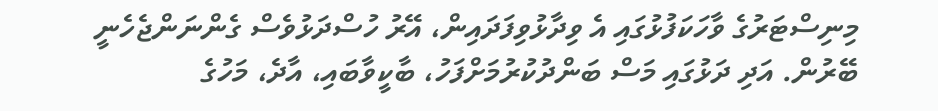މިނިސްޓަރުގެ ވާހަކަފުޅުގައި އެ ވިދާޅުވިފަދައިން، އޭރު ހުސްދަޅުވެސް ގެންނަންޖެހެނީ ބޭރުން. އަދި ދަޅުގައި މަސް ބަންދުކުރުމަށްފަހު، ބާކީވާބައި، އާދެ، މަހުގެ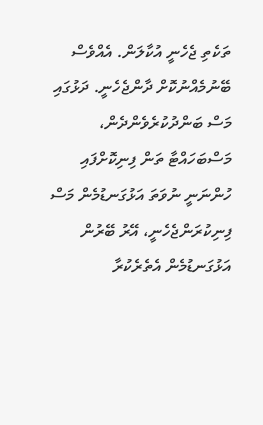ތަކެތި ޖެހެނީ އުކާލަން. އެއްވެސް ބޭނުމެއްނުކޮށް ދާންޖެހެނީ. ދަޅުގައި މަސް ބަންދުކުރެވެންދެން، މަސްބަހައްޓާ ތަން ފިނިކޮށްފައި ހުންނަނީ ނުވަތަ އަޅުގަނޑުމެން މަސް ފިނިކުރަންޖެހެނީ، އޭރު ބޭރުން އަޅުގަނޑުމެން އެތެރެކުރާ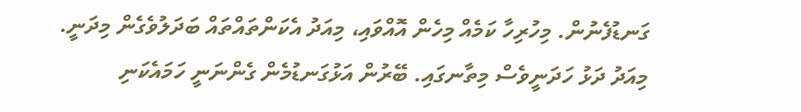ގަނޑުފެނުން. މިހުރިހާ ކަމެއް މިހެން އޮއްވައި، މިއަދު އެކަންތައްތައް ބަދަލުވެގެން މިދަނީ. މިއަދު ދަޅު ހަދަނީވެސް މިތާނގައި. ބޭރުން އަޅުގަނޑުމެން ގެންނަނީ ހަމައެކަނި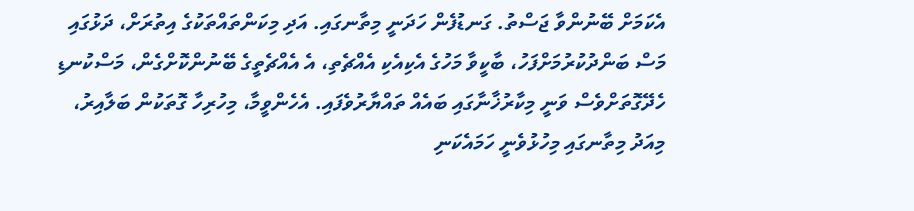އެކަމަށް ބޭނުންވާ ޖަސްތު. ގަނޑުފެން ހަދަނީ މިތާނގައި. އަދި މިކަންތައްތަކުގެ އިތުރަށް، ދަޅުގައި މަސް ބަންދުކުރުމަށްފަހު، ބާކީވާ މަހުގެ އެކިއެކި އެއްޗެތި، އެ އެއްޗެތީގެ ބޭނުންކޮށްގެން، މަސްކުނޑި ހެދޭގޮތަށްވެސް ވަނީ މިކާރުޚާނާގައި ބައެއް ތައްޔާރުވެފައި. އެހެންވީމާ، މިހުރިހާ ގޮތަކުން ބަލާއިރު، މިއަދު މިތާނގައި މިހުޅުވެނީ ހަމައެކަނި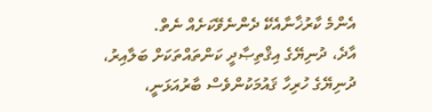އެންމެ ކާރުޚާނާއެކޭ ދެންނެވޭކަށެއް ނެތް.
އާދެ، ދުނިޔޭގެ އިޤްތިޞާދީ ކަންތައްތަކަށް ބަލާއިރު، ދުނިޔޭގެ ހުރިހާ ޤައުމަކުންވެސް ބާރުއަޅަނީ،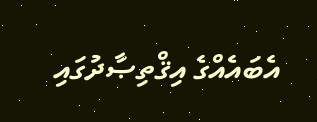އެބައެއްގެ އިޤްތިޞާދުގައި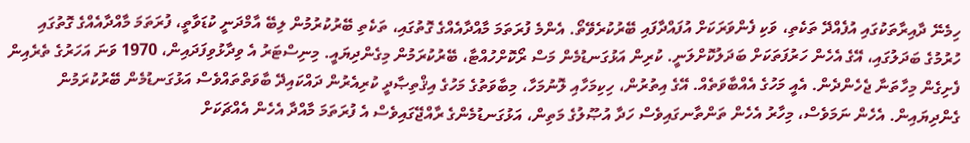ހިމެނޭ ދާއިރާތަކުގައި އުފެއްދޭ ތަކެތި، ވަކި ފެންވަރަކަށް އުފައްދާފައި ބޭރުކުރެވޭތޯ. އެންމެ ފުރަތަމަ މާއްދާއެއްގެ ގޮތުގައި، ތަކެތި ބޭރުކުރުމުން ލިބޭ އާމްދަނީ ކުޑަވާތީ، ފުރަތަމަ މާއްދާއެއްގެ ގޮތުގައި ހުރުމުގެ ބަދަލުގައި، އޭގެ އެހެން ހަރުފަތަކަށް ބަދަލުކޮށްލަނީ. ކުރިން އަޅުގަނޑުމެން މަސް ރޯކޮށްހުއްޓާ، ބޭރުކުރަމުން މިގެންދިޔައީ. މިނިސްޓަރު އެ ވިދާޅުވިފަދައިން، 1970 ވަނަ އަހަރުގެ ތެރެއިން ފެށިގެން މިހާތަނާ ޖެހެންދެން. އެއީ މަހުގެ އެއްބާވަތެއް. އޭގެ އިތުރުން، ހިކިމަހާއި ލޮނުމަހާ، މިބާވަތުގެ މަހުގެ އިޤްތިޞާދީ ކުރިއެރުން ދައްކައިދޭ ބާވަތްތައްވެސް އަޅުގަނޑުމެން ބޭރުކުރަމުން ގެންދިޔައިން. އެހެން ނަމަވެސް، މިހާރު އެހެން ތަންތާނގައިވެސް ހަދާ އުޞޫލުގެ މަތިން، އަޅުގަނޑުމެންގެ ރާއްޖޭގައިވެސް އެ ފުރަތަމަ މާއްދާ އެހެން އެއްޗަކަށް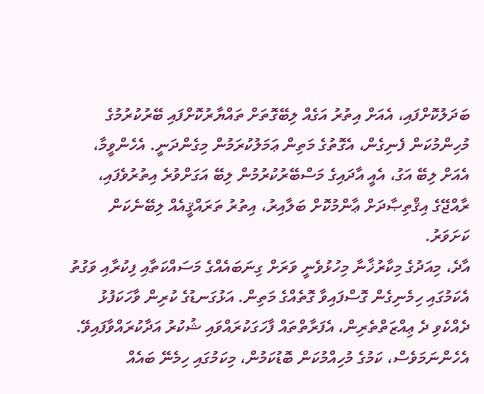ބަދަލުކޮށްފައި، އެއަށް އިތުރު އަގެއް ލިބޭގޮތަށް ތައްޔާރުކޮށްފައި ބޭރުކުރުމުގެ މުހިންމުކަން ފެނިގެން، އެގޮތުގެ މަތިން ޢަމަލުކުރަމުން މިގެންދަނީ. އެހެންވީމާ، އެއަށް ލިބޭ އަގު، އެއީ އާދައިގެ މަސްބޭރުކުރުމުން ލިބޭ އަގަށްވުރެ އިތުރުވެފައި، ރާއްޖޭގެ އިޤްތިޞާދަށް ޢާންމުކޮށް ބަލާއިރު، އިތުރު ތަރައްޤީއެއް ލިބޭނެކަން ކަށަވަރު.
އާދެ، މިއަދުގެ މިކާރުޚާނާ މިހުޅުވެނީ ވަރަށް ގިނަބައެއްގެ މަސައްކަތާއި ފިކުރާއި ވަގުތު އެކަމުގައި ހިމެނިގެން ގޮސްފައިވާ ގޮތެއްގެ މަތިން. އަޅުގަނޑުގެ ކުރިން ވާހަކަފުޅު ދެއްކެވި ދެ ޢިއްޒަތްތެރިން، އެފަރާތްތައް ފާހަގަކުރައްވައި ޝުކުރު އަދާކުރައްވާފައިވޭ. އެހެންނަމަވެސް، ކަމުގެ މުހިއްމުކަން ބޮޑުކަމުން، މިކަމުގައި ހިމެނޭ ބައެއް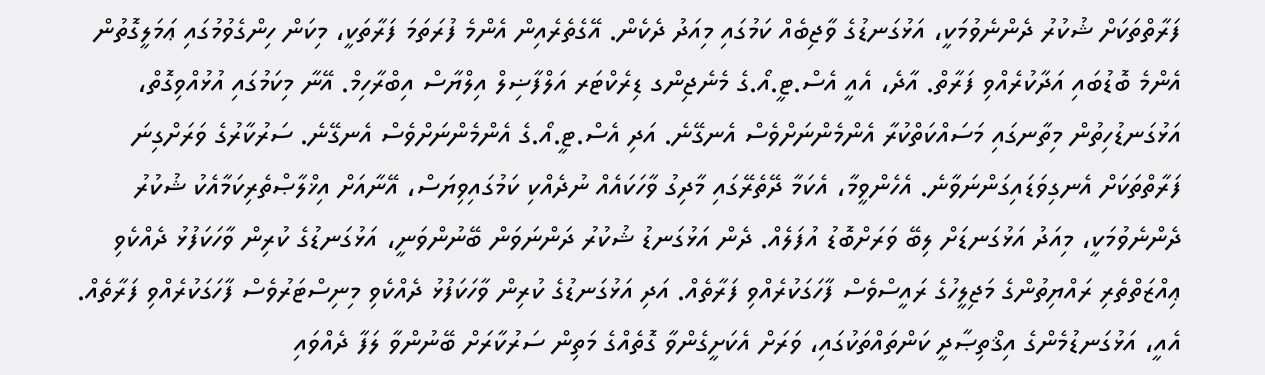ފަރާތްތަކަށް ޝުކުރު ދެންނެވުމަކީ، އަޅުގަނޑުގެ ވާޖިބެއް ކަމުގައި މިއަދު ދެކެން. އޭގެތެރެއިން އެންމެ ފުރަތަމަ ފަރާތަކީ، މިކަން ހިންގެވުމުގައި ޢަމަލީގޮތުން އެންމެ ބޮޑުބައި އަދާކުރެއްވި ފަރާތް. އާދެ، އެއީ އެސް.ޓީ.އޯ.ގެ މެނެޖިންގ ޑިރެކްޓަރ އަލްފާޟިލް އިލްޔާސް އިބްރާހިމް. އޭނާ މިކަމުގައި އުޅުއްވިގޮތް، އަޅުގަނޑުހިތުން މިތާނގައި މަސައްކަތްކުރާ އެންމެންނަށްވެސް އެނގޭނެ. އަދި އެސް.ޓީ.އޯ.ގެ އެންމެންނަށްވެސް އެނގޭނެ. ސަރުކާރުގެ ވަރަށްގިނަ ފަރާތްތަކަށް އެނގިވަޑައިގަންނަވާނެ. އެހެންވީމާ، އެކަމާ ދޭތެރޭގައި މާދިގު ވާހަކައެއް ނުދެއްކި ކަމުގައިވިޔަސް، އޭނާއަށް އިޚްލާޞްތެރިކަމާއެކު ޝުކުރު ދެންނެވުމަކީ، މިއަދު އަޅުގަނޑަށް ލިބޭ ވަރަށްބޮޑު އުފަލެއް. ދެން އަޅުގަނޑު ޝުކުރު ދަންނަވަން ބޭނުންވަނީ، އަޅުގަނޑުގެ ކުރިން ވާހަކަފުޅު ދެއްކެވި ޢިއްޒަތްތެރި ރައްޔިތުންގެ މަޖިލީހުގެ ރައީސްވެސް ފާހަގަކުރެއްވި ފަރާތެއް. އަދި އަޅުގަނޑުގެ ކުރިން ވާހަކަފުޅު ދެއްކެވި މިނިސްޓަރުވެސް ފާހަގަކުރެއްވި ފަރާތެއް. އެއީ، އަޅުގަނޑުމެންގެ އިޤްތިޞާދީ ކަންތައްތަކުގައި، ވަރަށް އެކަށީގެންވާ ގޮތެއްގެ މަތިން ސަރުކާރަށް ބޭނުންވާ ލަފާ ދެއްވައި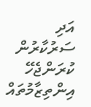އަދި ސަރުކާރުން ކުރަންޖެހޭ އިންތިޒާމުތައް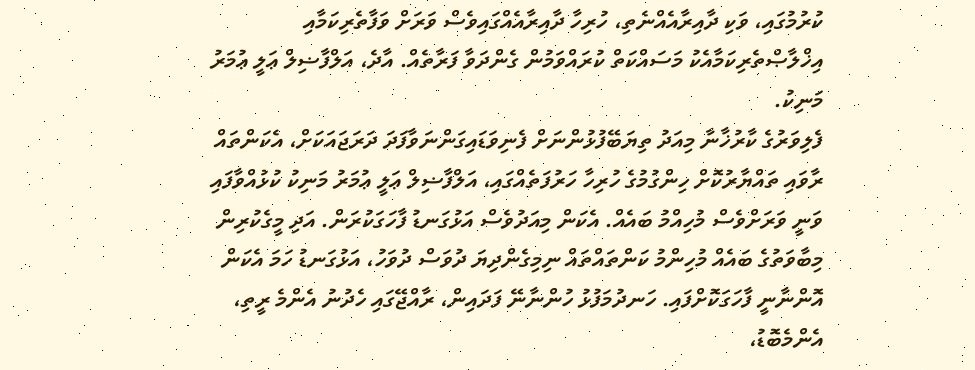ކުރުމުގައި، ވަކި ދާއިރާއެއްނެތި، ހުރިހާ ދާއިރާއެއްގައިވެސް ވަރަށް ވަފާތެރިކަމާއި އިޚްލާޞްތެރިކަމާއެކު މަސައްކަތް ކުރައްވަމުން ގެންދަވާ ފަރާތެއް. އާދެ، އަލްފާޟިލް ޢަލީ ޢުމަރު މަނިކު.
ފެލިވަރުގެ ކާރުޚާނާ މިއަދު ތިޔަބޭފުޅުންނަށް ފެނިވަޑައިގަންނަވާފަދަ ދަރަޖައަކަށް، އެކަންތައް ރާވައި ތައްޔާރުކޮށް ހިންގުމުގެ ހުރިހާ ހަރުފަތެއްގައި، އަލްފާޟިލް ޢަލީ ޢުމަރު މަނިކު ކުޅުއްވާފައި ވަނީ ވަރަށްވެސް މުހިއްމު ބައެއް. އެކަން މިއަދުވެސް އަޅުގަނޑު ފާހަގަކުރަން. އަދި މީގެކުރިން މިބާވަތުގެ ބައެއް މުހިންމު ކަންތައްތައް ނިމިގެންދިޔަ ދުވަސް ދުވަހު، އަޅުގަނޑު ހަމަ އެކަން އޮންނާނީ ފާހަގަކޮށްފައި. ހަނދުމަފުޅު ހުންނާނޭ ފަދައިން، ރާއްޖޭގައި ހެދުނު އެންމެ ރީތި، އެންމެބޮޑު،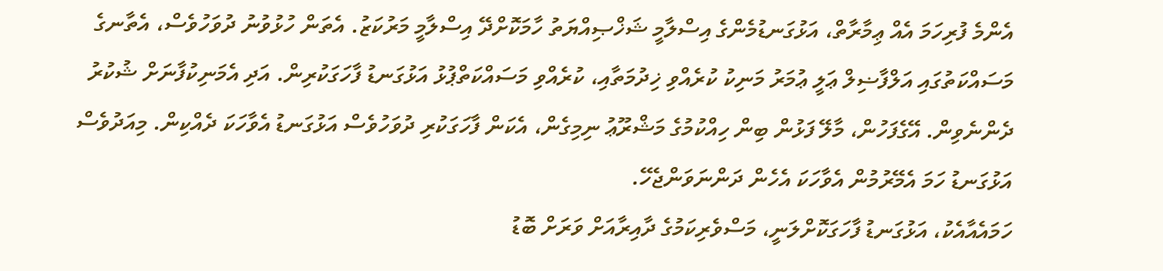އެންމެ ފުރިހަމަ އެއް ޢިމާރާތް، އަޅުގަނޑުމެންގެ އިސްލާމީ ޝަޚްޞިއްޔަތު ހާމަކޮށްދޭ އިސްލާމީ މަރުކަޒު. އެތަން ހުޅުވުނު ދުވަހުވެސް، އެތާނގެ މަސައްކަތުގައި އަލްފާޟިލް ޢަލީ ޢުމަރު މަނިކު ކުރެއްވި ޚިދުމަތާއި، ކުރެއްވި މަސައްކަތްޕުޅު އަޅުގަނޑު ފާހަގަކުރިން. އަދި އެމަނިކުފާނަށް ޝުކުރު ދެންނެވިން. އޭގެފަހުން، މާލޭ ފަޅުން ބިން ހިއްކުމުގެ މަޝްރޫޢު ނިމިގެން، އެކަން ފާހަގަކުރި ދުވަހުވެސް އަޅުގަނޑު އެވާހަކަ ދެއްކިން. މިއަދުވެސް އަޅުގަނޑު ހަމަ އެމޭރުމުން އެވާހަކަ އެހެން ދަންނަވަންޖެހޭ.
ހަމައެއާއެކު، އަޅުގަނޑު ފާހަގަކޮށްލަނީ، މަސްވެރިކަމުގެ ދާއިރާއަށް ވަރަށް ބޮޑު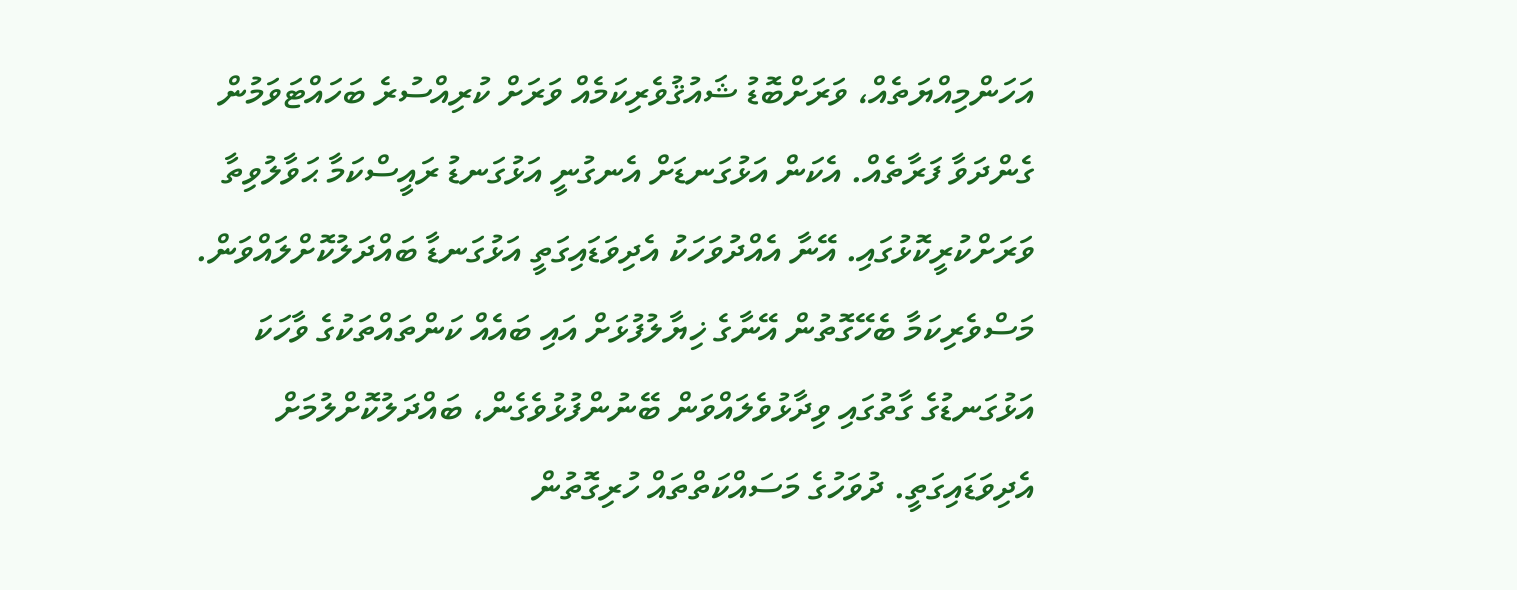އަހަންމިއްޔަތެއް، ވަރަށްބޮޑު ޝައުޤުވެރިކަމެއް ވަރަށް ކުރިއްސުރެ ބަހައްޓަވަމުން ގެންދަވާ ފަރާތެއް. އެކަން އަޅުގަނޑަށް އެނގުނީ އަޅުގަނޑު ރައީސްކަމާ ޙަވާލުވިތާ ވަރަށްކުރީކޮޅުގައި. އޭނާ އެއްދުވަހަކު އެދިވަޑައިގަތީ އަޅުގަނޑާ ބައްދަލުކޮށްލައްވަން. މަސްވެރިކަމާ ބެހޭގޮތުން އޭނާގެ ޚިޔާލުފުޅަށް އައި ބައެއް ކަންތައްތަކުގެ ވާހަކަ އަޅުގަނޑުގެ ގާތުގައި ވިދާޅުވެލައްވަން ބޭނުންފުޅުވެގެން، ބައްދަލުކޮށްލުމަށް އެދިވަޑައިގަތީ. ދުވަހުގެ މަސައްކަތްތައް ހުރިގޮތުން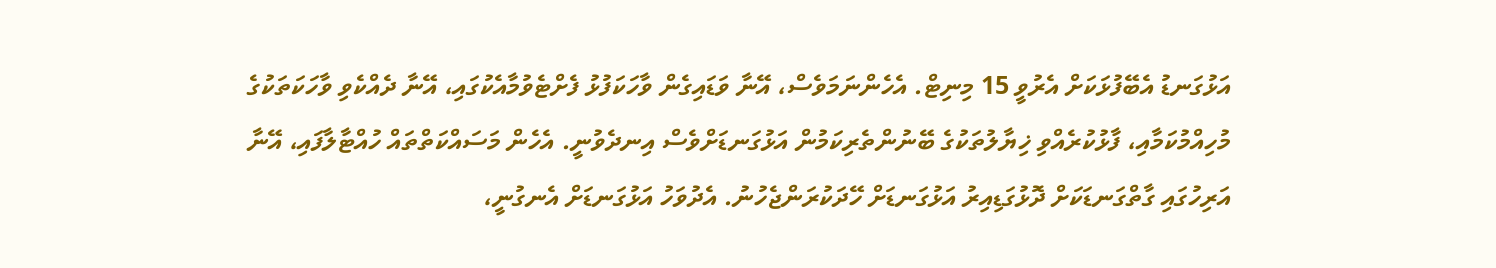އަޅުގަނޑު އެބޭފުޅަކަށް އެރުވީ 15 މިނިޓް. އެހެންނަމަވެސް، އޭނާ ވަޑައިގެން ވާހަކަފުޅު ފެށްޓެވުމާއެކުގައި، އޭނާ ދެއްކެވި ވާހަކަތަކުގެ މުހިއްމުކަމާއި، ފާޅުކުރެއްވި ޚިޔާލުތަކުގެ ބޭނުންތެރިކަމުން އަޅުގަނޑަށްވެސް އިނދެވުނީ. އެހެން މަސައްކަތްތައް ހުއްޓާލާފައި، އޭނާ އަރިހުގައި ގާތްގަނޑަކަށް ދޮޅުގަޑިއިރު އަޅުގަނޑަށް ހޭދަކުރަންޖެހުނު. އެދުވަހު އަޅުގަނޑަށް އެނގުނީ،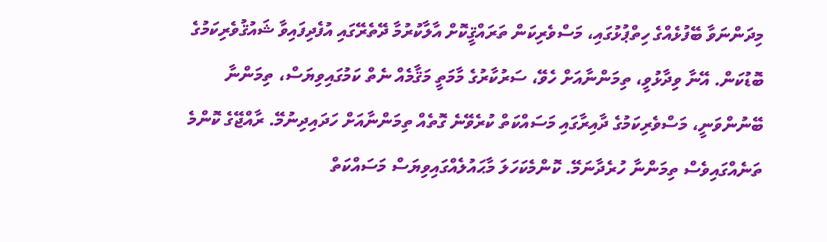މިދަންނަވާ ބޭފުޅެއްގެ ހިތްޕުޅުގައި، މަސްވެރިކަން ތަރައްޤީކޮށް އާލާކުރުމާ ދޭތެރޭގައި އުފެދިފައިވާ ޝައުޤުވެރިކަމުގެ ބޮޑުކަން. އޭނާ ވިދާޅުވީ، ތިމަންނާއަށް ހެވޭ، ސަރުކާރުގެ މާމަތީ މަޤާމެއް ނެތް ކަމުގައިވިޔަސް، ތިމަންނާ ބޭނުންވަނީ، މަސްވެރިކަމުގެ ދާއިރާގައި މަސައްކަތް ކުރެވޭނެ ގޮތެއް ތިމަންނާއަށް ހަދައިދިނުމޭ. ރާއްޖޭގެ ކޮންމެ ތަނެއްގައިވެސް ތިމަންނާ ހުރެދާނަމޭ. ކޮންމެކަހަލަ މާޙައުލެއްގައިވިޔަސް މަސައްކަތް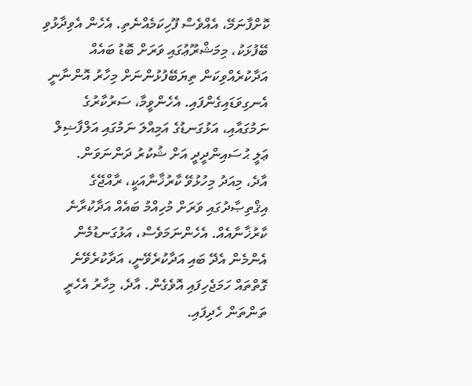ކޮށްފާނަމޭ، އެއްވެސް ފޫހިކަމެއްނެތި. އެހެން އެވިދާޅުވި ބޭފުޅަކު، މިމަޝްރޫޢުގައި ވަރަށް ބޮޑު ބައެއް އަދާކުރެއްވިކަން ތިޔަބޭފުޅުންނަށް މިހާރު އޮންނާނީ އެނގިވަޑައިގެންފައި. އެހެންވީމާ، ސަރުކާރުގެ ނަމުގައާއި، އަޅުގަނޑުގެ އަމިއްލަ ނަމުގައި އަލްފާޟިލް ޢަލީ ޙުސައިންދީދީ އަށް ޝުކުރު ދަންނަވަން.
އާދެ، މިއަދު މިހުޅުވޭ ކާރުޚާނާއަކީ، ރާއްޖޭގެ އިޤްތިޞާދުގައި ވަރަށް މުހިއްމު ބައެއް އަދާކުރާނެ ކާރުޚާނާއެއް. އެހެންނަމަވެސް، އަޅުގަނޑުމެން އެންމެން އެދޭ ބައި އަދާކުރެވޭނީ، އަދާކުރެވޭނެ ގޮތްތައް ހަމަޖެހިފައި އޮވެގެން. އާދެ، މިހާރު އެހެރީ ތަންތަން ހެދިފައި.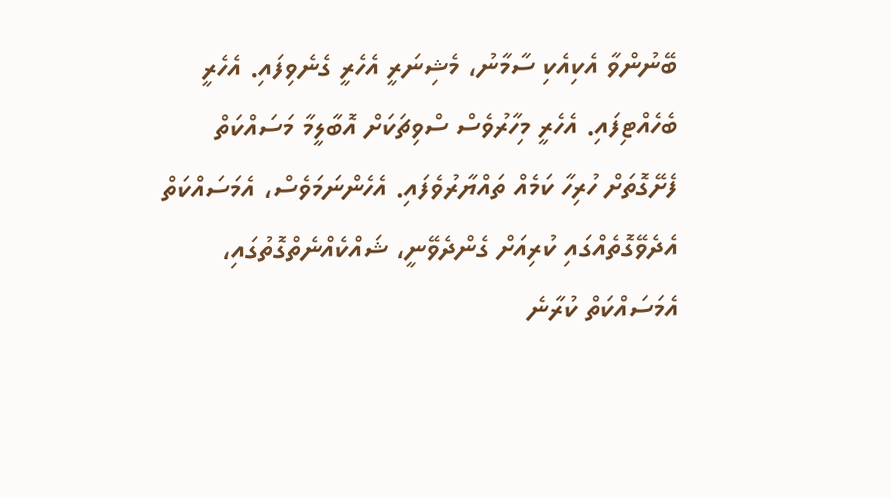ބޭނުންވާ އެކިއެކި ސާމާނު، މެޝިނަރީ އެހެރީ ގެނެވިފައި. އެހެރީ ބެހެއްޓިފައި. އެހެރީ މިހާރުވެސް ސްވިޗަކަށް އޮބާލީމާ މަސައްކަތް ފެށޭގޮތަށް ހުރިހާ ކަމެއް ތައްޔާރުވެފައި. އެހެންނަމަވެސް، އެމަސައްކަތް އެދެވޭގޮތެއްގައި ކުރިއަށް ގެންދެވޭނީ، ޝައްކެއްނެތްގޮތުގައި، އެމަސައްކަތް ކުރާނެ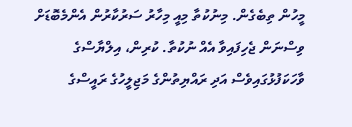މީހުން ތިބެގެން. މިނުކުތާ މިއީ މިހާރު ސަރުކާރުން އެންމެބޮޑަށް ވިސްނަން ޖެހިފައިވާ އެއް ނުކުތާ. ކުރިން، އިލްޔާސްގެ ވާހަކަފުޅުގައިވެސް އަދި ރައްޔިތުންގެ މަޖިލީހުގެ ރައީސްގެ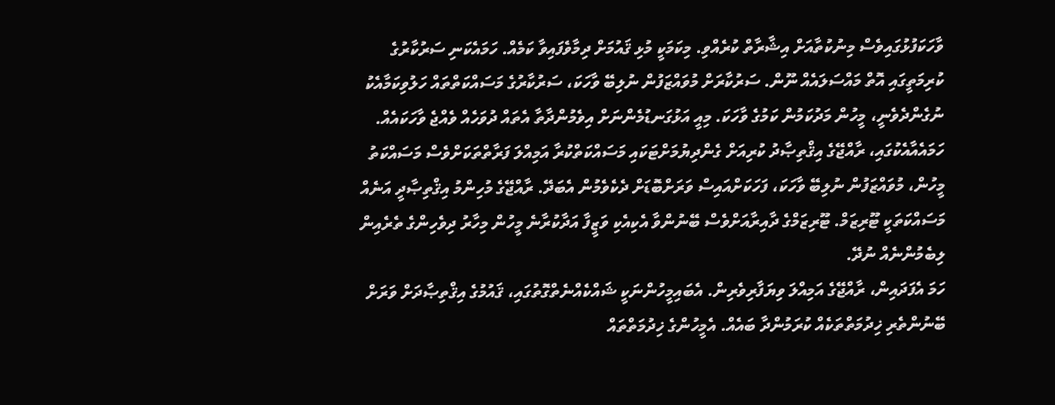ވާހަކަފުޅުގައިވެސް މިނުކުތާއަށް އިޝާރާތް ކުރެއްވި. މިކަމަކީ މުޅި ޤައުމަށް ދިމާވެފައިވާ ކަމެއް. ހަމައެކަނި ސަރުކާރުގެ ކުރިމަތީގައި އޮތް މައްސަލައެއް ނޫން. ސަރުކާރަށް މުވައްޒަފުން ނުލިބޭ ވާހަކަ، ސަރުކާރުގެ މަސައްކަތްތައް ހަލުވިކަމާއެކު ނުގެންދެވެނީ، މީހުން މަދުކަމުން ކަމުގެ ވާހަކަ. މިއީ އަޅުގަނޑުމެންނަށް އިވެމުންދާތާ އެތައް ދުވަހެއް ވެއްޖެ ވާހަކައެއް. ހަމައެއާއެކުގައި، ރާއްޖޭގެ އިޤްތިޞާދު ކުރިއަށް ގެންދިޔުމަށްޓަކައި މަސައްކަތްކުރާ އަމިއްލަ ފަރާތްތަކަށްވެސް މަސައްކަތު މީހުން، މުވައްޒަފުން ނުލިބޭ ވާހަކަ، ފަހަކަށްއައިސް ވަރަށްބޮޑަށް ދެކެވެމުން އެބަދޭ. ރާއްޖޭގެ މުހިންމު އިޤްތިޞާދީ އަނެއް މަސައްކަތަކީ ޓޫރިޒަމް. ޓޫރިޒަމްގެ ދާއިރާއަށްވެސް ބޭނުންވާ އެކިއެކި ވަޒީފާ އަދާކުރާނެ މީހުން މިހާރު ދިވެހިންގެ ތެރެއިން ލިބެމުންނެއް ނުދޭ.
ހަމަ އެފަދައިން، ރާއްޖޭގެ އަމިއްލަ ވިޔަފާރިވެރިން. އެބައިމީހުންނަކީ ޝައްކެއްނެތްގޮތުގައި، ޤައުމުގެ އިޤްތިޞާދަށް ވަރަށް ބޭނުންތެރި ޚިދުމަތްތަކެއް ކުރަމުންދާ ބައެއް. އެމީހުންގެ ޚިދުމަތްތައް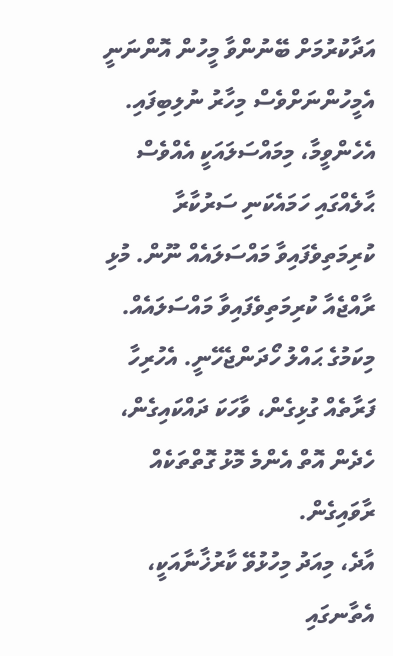އަދާކުރުމަށް ބޭނުންވާ މީހުން އޮންނަނީ އެމީހުންނަށްވެސް މިހާރު ނުލިބިފައި. އެހެންވީމާ، މިމައްސަލައަކީ އެއްވެސް ޙާލެއްގައި ހަމައެކަނި ސަރުކާރާ ކުރިމަތިވެފައިވާ މައްސަލައެއް ނޫން. މުޅި ރާއްޖެއާ ކުރިމަތިވެފައިވާ މައްސަލައެއް. މިކަމުގެ ޙައްލު ހޯދަންޖެހޭނީ. އެހުރިހާ ފަރާތެއް ގުޅިގެން، ވާހަކަ ދައްކައިގެން، ހެދެން އޮތް އެންމެ މޮޅު ގޮތްތަކެއް ރާވައިގެން.
އާދެ، މިއަދު މިހުޅުވޭ ކާރުޚާނާއަކީ، އެތާނގައި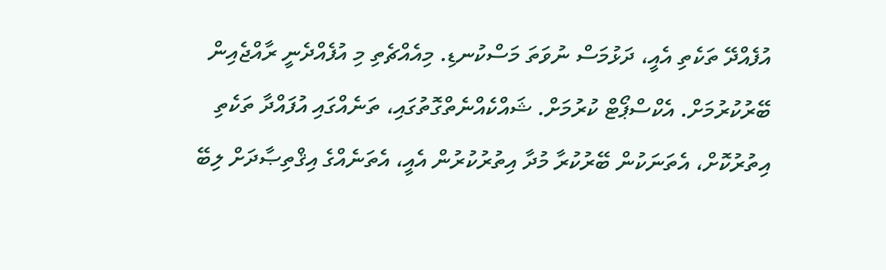އުފެއްދޭ ތަކެތި އެއީ، ދަޅުމަސް ނުވަތަ މަސްކުނޑި. މިއެއްޗެތި މި އުފެއްދެނީ ރާއްޖެއިން ބޭރުކުރުމަށް. އެކްސްޕޯޓް ކުރުމަށް. ޝައްކެއްނެތްގޮތުގައި، ތަނެއްގައި އުފައްދާ ތަކެތި އިތުރުކޮށް، އެތަނަކުން ބޭރުކުރާ މުދާ އިތުރުކުރުން އެއީ، އެތަނެއްގެ އިޤްތިޞާދަށް ލިބޭ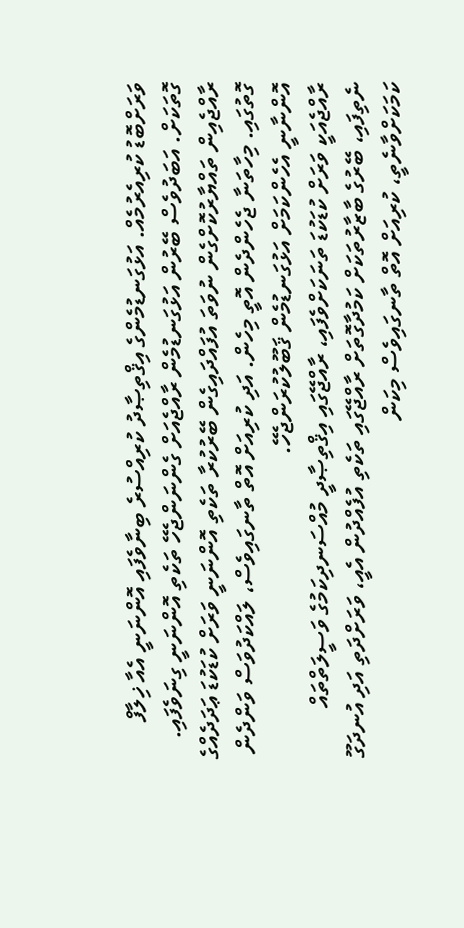ވަރަށްބޮޑު ކުރިއެރުމެއް. އަޅުގަނޑުމެންގެ އިޤްތިޞާދު ކުރިއްސުރެ ބިނާވެފައި އޮންނަނީ އެއާ ޚިލާފް ގޮތަކަށް. އަބަދުވެސް ބޭރުން އަޅުގަނޑުމެން ރާއްޖެއަށް ގެންނަންޖެހޭ ތަކެތި އޮންނަނީ ގިނަވެފައި. ރާއްޖެއިން ތައްޔާރުކޮށްގެން ނުވަތަ އުފައްދައިގެން ބޭރުކުރާ ތަކެތި އޮންނަނީ ވަރަށް ކުޑަކުޑަ ޢަދަދެއްގެ ގޮތުގައި. މިހާތަނާ ޖެހެންދެން އޮތީ މިހެން. އަދި ކުރިއަށް އޮތް ތާނގައިވެސް، ލައްކަދުވަސް ވަންދެން އޮންނާނީ އެހެންކަމަށް އަޅުގަނޑުމެން ޤަބޫލުކުރަންޖެހޭ.
ރާއްޖެއަކީ ވަރަށް ކުޑަކުޑަ ތަނަކަށްވެފައި، ރާއްޖޭގައި އިޤްތިޞާދީ މުއްސަނދިކަމުގެ ވަސީލަތްތައް ނެތިފައި، ބޭރުގެ ބާޒާރުތަކަށް ކަމުދާގޮތަށް ރާއްޖޭގައި ތަކެތި އުފެއްދުން އެއީ، ވަރަށްދަތި އަދި އުނދަގޫ ކަމަކަށްވާނެތީ، ކުރިއަށް އޮތް ތާނގައިވެސް މިކަން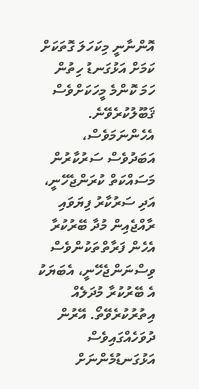އޮންނާނީ މިކަހަލަ ގޮތަކަށް ކަމަށް އަޅުގަނޑު ހިތުން ހަމަ ކޮންމެ މީހަކަށްވެސް ޤަބޫލުކުރެވޭނެ. އެހެންނަމަވެސް، އަބަދުވެސް ސަރުކާރުން މަސައްކަތް ކުރަންޖެހޭނީ، އަދި ސަރުކާރު ފިޔަވައި ރާއްޖެއިން މުދާ ބޭރުކުރާ އެހެން ފަރާތްތަކުންވެސް ވިސްނަންޖެހޭނީ، އެބަޔަކު އެ ބޭރުކުރާ މުދަލެއް އިތުރުކުރެވޭތޯ. އޭރުން ދުވަހެއްގައިވެސް އަޅުގަނޑުމެންނަށް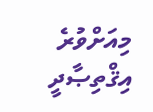މިއަށްވުރެ އިޤްތިޞާދީ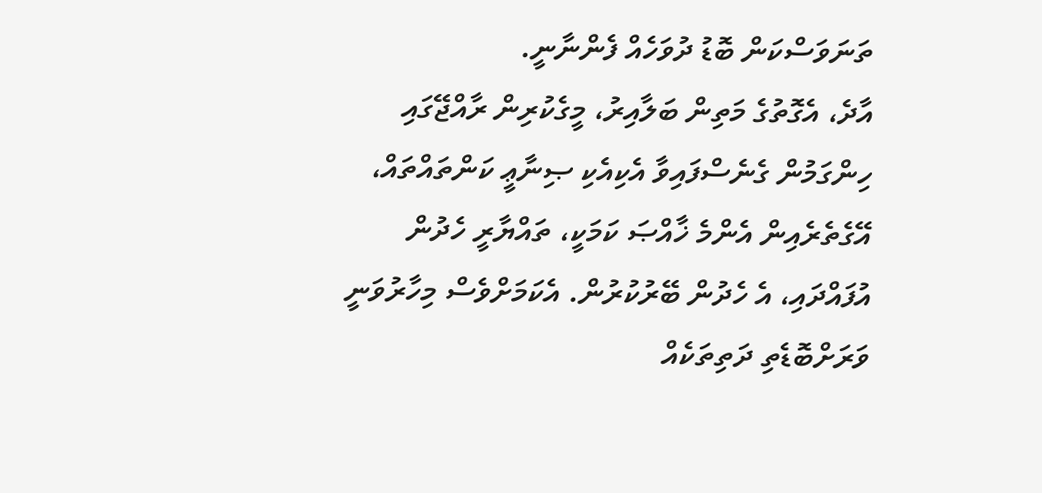ތަނަވަސްކަން ބޮޑު ދުވަހެއް ފެންނާނީ.
އާދެ، އެގޮތުގެ މަތިން ބަލާއިރު، މީގެކުރިން ރާއްޖޭގައި ހިންގަމުން ގެނެސްފައިވާ އެކިއެކި ޞިނާޢީ ކަންތައްތައް، އޭގެތެރެއިން އެންމެ ޚާއްޞަ ކަމަކީ، ތައްޔާރީ ހެދުން އުފައްދައި، އެ ހެދުން ބޭރުކުރުން. އެކަމަށްވެސް މިހާރުވަނީ ވަރަށްބޮޑެތި ދަތިތަކެއް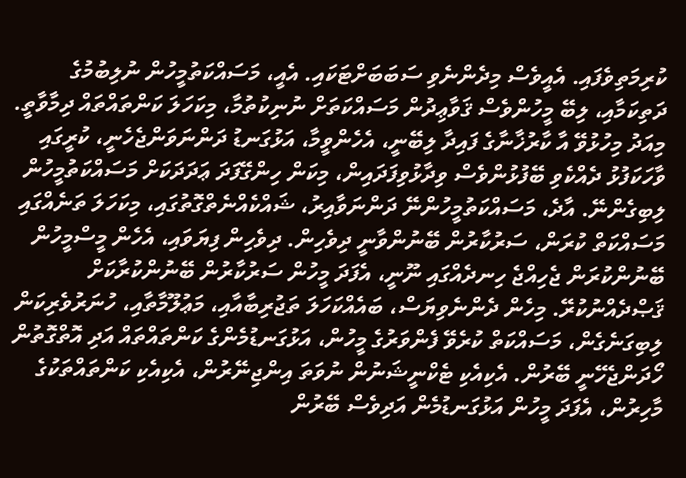ކުރިމަތިވެފައި. އެއީވެސް މިދެންނެވި ސަބަބަށްޓަކައި. އެއީ، މަސައްކަތުމީހުން ނުލިބުމުގެ ދަތިކަމާއި، ލިބޭ މީހުންވެސް ޤަވާޢިދުން މަސައްކަތަށް ނުނިކުތުމާ، މިކަހަލަ ކަންތައްތައް ދިމާވާތީ. މިއަދު މިހުޅުވޭ އާ ކާރުޚާނާގެ ފައިދާ ލިބޭނީ، އެހެންވީމާ، އަޅުގަނޑު ދަންނަވަންޖެހެނީ، ކުރީގައި ވާހަކަފުޅު ދެއްކެވި ބޭފުޅުންވެސް ވިދާޅުވިފަދައިން، މިކަން ހިންގޭފަދަ ޢަދަދަކަށް މަސައްކަތުމީހުން ލިބިގެންނޭ. އާދެ، މަސައްކަތުމީހުންނޭ ދަންނަވާއިރު، ޝައްކެއްނެތްގޮތުގައި، މިކަހަލަ ތަނެއްގައި މަސައްކަތް ކުރަން، ސަރުކާރުން ބޭނުންވާނީ ދިވެހިން. ދިވެހިން ފިޔަވައި، އެހެން މީސްމީހުން ބޭނުންކުރަން ޖެހިއްޖެ ހިނދެއްގައި ނޫނީ، އެފަދަ މީހުން ސަރުކާރުން ބޭނުންކުރާކަށް ޤަޞްދެއްނުކުރޭ. މިހެން ދެންނެވިޔަސް، ބައެއްކަހަލަ ތަޖުރިބާއާއި، މަޢުލޫމާތާއި، ހުނަރުވެރިކަން ލިބިގަނެގެން، މަސައްކަތް ކުރެވޭ ފެންވަރުގެ މީހުން، އަޅުގަނޑުމެންގެ ކަންތައްތައް އަދި އޮތްގޮތުން ހޯދަންޖެހޭނީ ބޭރުން. އެކިއެކި ޓެކްނީޝަނުން ނުވަތަ އިންޖިނޭރުން، އެކިއެކި ކަންތައްތަކުގެ މާހިރުން، އެފަދަ މީހުން އަޅުގަނޑުމެން އަދިވެސް ބޭރުން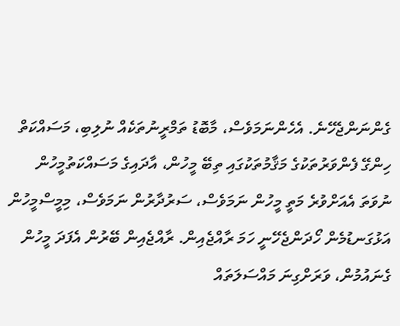ގެންނަންޖެހޭނެ. އެހެންނަމަވެސް، މާބޮޑު ތަމްރީނުތަކެއް ނުލިބި، މަސައްކަތް ހިންގޭ ފެންވަރުތަކުގެ މަޤާމުތަކުގައި ތިބޭ މީހުން، އާދައިގެ މަސައްކަތުމީހުން ނުވަތަ އެއަށްވުރެ މަތީ މީހުން ނަމަވެސް، ސަރުދާރުން ނަމަވެސް، މިމީސްމީހުން އަޅުގަނޑުމެން ހޯދަންޖެހޭނީ ހަމަ ރާއްޖެއިން. ރާއްޖެއިން ބޭރުން އެފަދަ މީހުން ގެނައުމުން، ވަރަށްގިނަ މައްސަލަތައް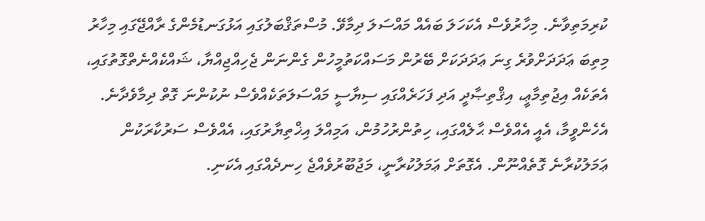ކުރިމަތިވާނެ. މިހާރުވެސް އެކަހަލަ ބައެއް މައްސަލަ ދިމާވޭ. މުސްތަޤްބަލުގައި އަޅުގަނޑުމެންގެ ރާއްޖޭގައި މިހާރު މިތިބަ ޢަދަދަށްވުރެ ގިނަ ޢަދަދަކަށް ބޭރުން މަސައްކަތުމީހުން ގެންނަން ޖެހިއްޖިއްޔާ، ޝައްކެއްނެތްގޮތުގައި، އެތަކެއް އިޖުތިމާޢީ، އިޤްތިޞާދީ އަދި ފަހަރެއްގައި ސިޔާސީ މައްސަލަތަކެއްވެސް ނުކުންނަ ގޮތް ދިމާވެދާނެ. އެހެންވީމާ، އެއީ އެއްވެސް ޙާލެއްގައި، ހިތުންރުހުމުން، އަމިއްލަ އިޚްތިޔާރުގައި، އެއްވެސް ސަރުކާރަކުން ޢަމަލުކުރާނެ ގޮތެއްނޫން. އެގޮތަށް ޢަމަލުކުރާނީ، މަޖުބޫރުވެއްޖެ ހިނދެއްގައި އެކަނި.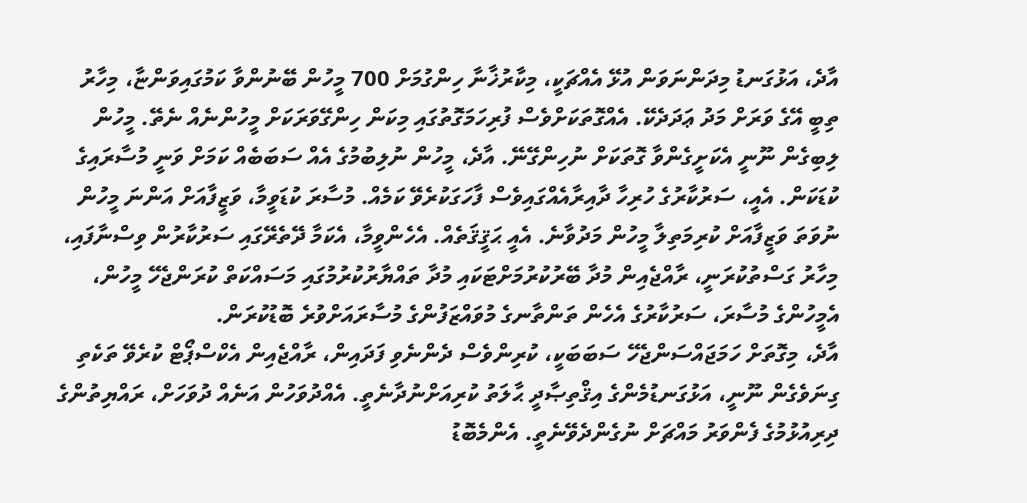އާދެ، އަޅުގަނޑު މިދަންނަވަން އުޅޭ އެއްޗަކީ، މިކާރުޚާނާ ހިންގުމަށް 700 މީހުން ބޭނުންވާ ކަމުގައިވަންޏާ، މިހާރު ތިބީ އޭގެ ވަރަށް މަދު ޢަދަދެކޭ. އެއްގޮތަކަށްވެސް ފުރިހަމަގޮތުގައި މިކަން ހިންގޭވަރަކަށް މީހުންނެއް ނެތޭ. މީހުން ލިބިގެން ނޫނީ އެކަށީގެންވާ ގޮތަކަށް ނުހިންގޭނޭ. އާދެ، މީހުން ނުލިބުމުގެ އެއް ސަބަބެއް ކަމަށް ވަނީ މުސާރައިގެ ކުޑަކަން. އެއީ، ސަރުކާރުގެ ހުރިހާ ދާއިރާއެއްގައިވެސް ފާހަގަކުރެވޭ ކަމެއް. މުސާރަ ކުޑަވީމާ، ވަޒީފާއަށް އަންނަ މީހުން ނުވަތަ ވަޒީފާއަށް ކުރިމަތިލާ މީހުން މަދުވާނެ. އެއީ ޙަޤީޤަތެއް. އެހެންވީމާ، އެކަމާ ދޭތެރޭގައި ސަރުކާރުން ވިސްނާފައި، މިހާރު ގަސްތުކުރަނީ، ރާއްޖެއިން މުދާ ބޭރުކުރުމަށްޓަކައި މުދާ ތައްޔާރުކުރުމުގައި މަސައްކަތް ކުރަންޖެހޭ މީހުން، އެމީހުންގެ މުސާރަ، ސަރުކާރުގެ އެހެން ތަންތާނގެ މުވައްޒަފުންގެ މުސާރައަށްވުރެ ބޮޑުކުރަން.
އާދެ، މިގޮތަށް ހަމަޖައްސަންޖެހޭ ސަބަބަކީ، ކުރިންވެސް ދެންނެވި ފަދައިން، ރާއްޖެއިން އެކްސްޕޯޓް ކުރެވޭ ތަކެތި ގިނަވެގެން ނޫނީ، އަޅުގަނޑުމެންގެ އިޤްތިޞާދީ ޙާލަތު ކުރިއަށްނުދާނެތީ. އެއްދުވަހުން އަނެއް ދުވަހަށް، ރައްޔިތުންގެ ދިރިއުޅުމުގެ ފެންވަރު މައްޗަށް ނުގެންދެވޭނެތީ. އެންމެބޮޑު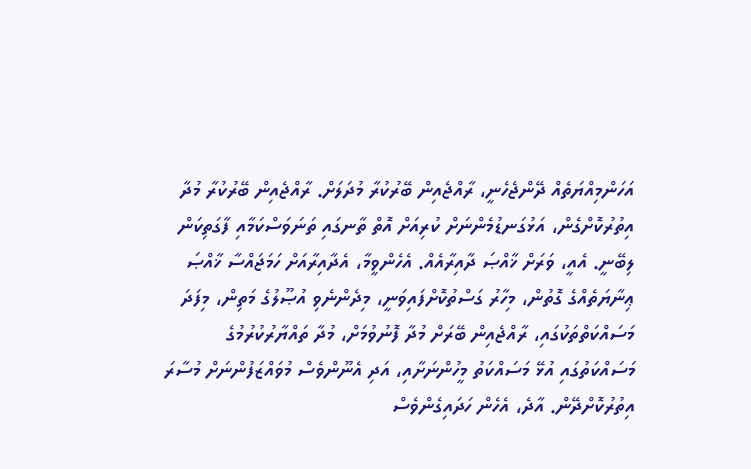އަހަންމިއްޔަތެއް ދޭންޖެހެނީ، ރާއްޖެއިން ބޭރުކުރާ މުދަލަށް. ރާއްޖެއިން ބޭރުކުރާ މުދާ އިތުރުކޮށްގެން، އަޅުގަނޑުމެންނަށް ކުރިއަށް އޮތް ތާނގައި ތަނަވަސްކަމާއި ފާގަތިކަން ލިބޭނީ. އެއީ، ވަރަށް ޚާއްޞަ ދާއިރާއެއް. އެހެންވީމާ، އެދާއިރާއަށް ހަމަޖައްސާ ޚާއްޞަ ޢިނާޔަތެއްގެ ގޮތުން، މިހާރު ގަސްތުކޮށްފައިވަނީ، މިދެންނެވި އުޞޫލުގެ މަތިން، މިފަދަ މަސައްކަތްތަކުގައި، ރާއްޖެއިން ބޭރަށް މުދާ ފޮނުވުމަށް، މުދާ ތައްޔާރުކުރުމުގެ މަސައްކަތުގައި އުޅޭ މަސައްކަތު މީހުންނަށާއި، އަދި އެނޫންވެސް މުވައްޒަފުންނަށް މުސާރަ އިތުރުކޮށްދޭން. އާދެ، އެހެން ހަދައިގެންވެސް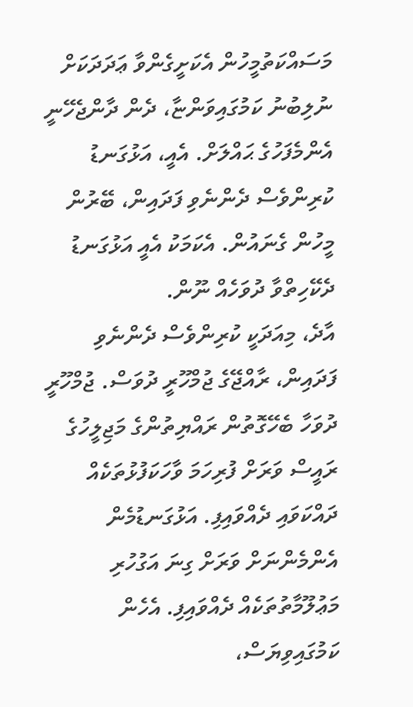މަސައްކަތުމީހުން އެކަށީގެންވާ ޢަދަދަކަށް ނުލިބުނު ކަމުގައިވަންޏާ، ދެން ދާންޖެހޭނީ އެންމެފަހުގެ ޙައްލަށް. އެއީ، އަޅުގަނޑު ކުރިންވެސް ދެންނެވި ފަދައިން، ބޭރުން މީހުން ގެނައުން. އެކަމަކު އެއީ އަޅުގަނޑު ދެކޭހިތްވާ ދުވަހެއް ނޫން.
އާދެ، މިއަދަކީ ކުރިންވެސް ދެންނެވި ފަދައިން، ރާއްޖޭގެ ޖުމްހޫރީ ދުވަސް. ޖުމްހޫރީ ދުވަހާ ބެހޭގޮތުން ރައްޔިތުންގެ މަޖިލީހުގެ ރައީސް ވަރަށް ފުރިހަމަ ވާހަކަފުޅުތަކެއް ދައްކަވައި ދެއްވައިފި. އަޅުގަނޑުމެން އެންމެންނަށް ވަރަށް ގިނަ އަގުހުރި މަޢުލޫމާތުތަކެއް ދެއްވައިފި. އެހެން ކަމުގައިވިޔަސް،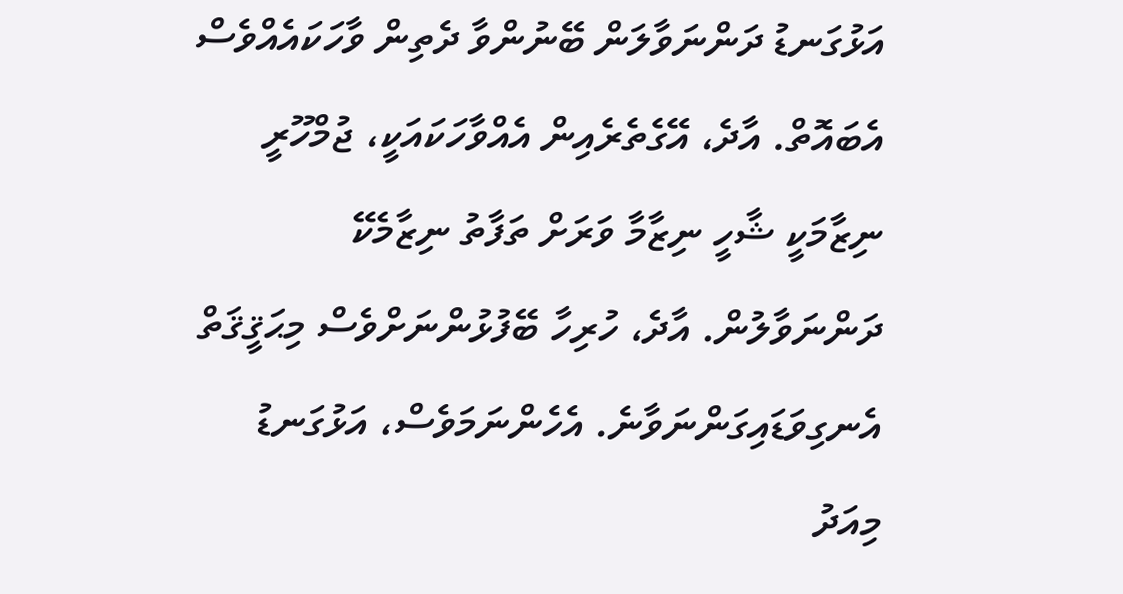އަޅުގަނޑު ދަންނަވާލަން ބޭނުންވާ ދެތިން ވާހަކައެއްވެސް އެބައޮތް. އާދެ، އޭގެތެރެއިން އެއްވާހަކައަކީ، ޖުމްހޫރީ ނިޒާމަކީ ޝާހީ ނިޒާމާ ވަރަށް ތަފާތު ނިޒާމެކޭ ދަންނަވާލުން. އާދެ، ހުރިހާ ބޭފުޅުންނަށްވެސް މިޙަޤީޤަތް އެނގިވަޑައިގަންނަވާނެ. އެހެންނަމަވެސް، އަޅުގަނޑު މިއަދު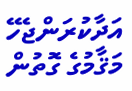އަދާކުރަންޖެހޭ މަޤާމުގެ ގޮތުން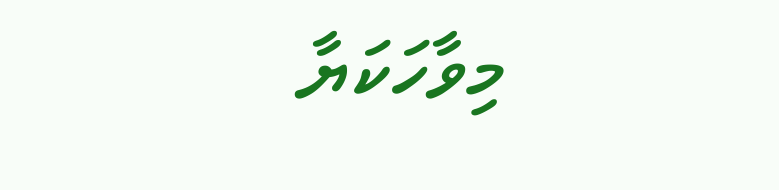މިވާހަކަޔާ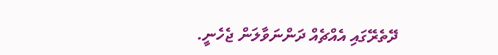ދޭތެރޭގައި އެއްޗެއް ދަންނަވާލަން ޖެހެނީ.